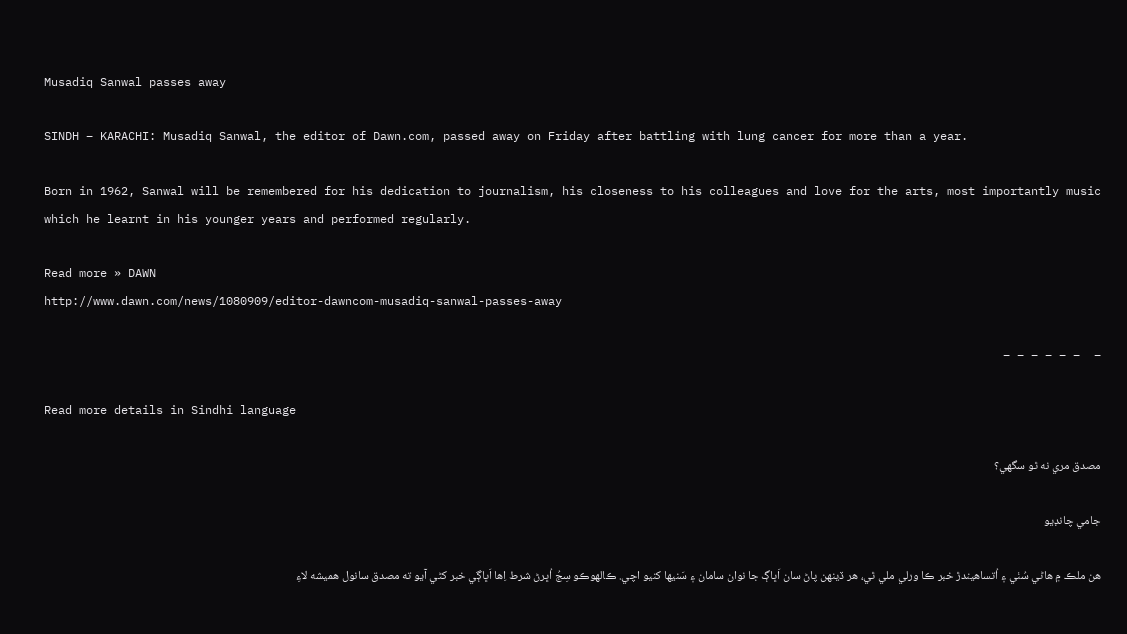Musadiq Sanwal passes away

SINDH – KARACHI: Musadiq Sanwal, the editor of Dawn.com, passed away on Friday after battling with lung cancer for more than a year.

Born in 1962, Sanwal will be remembered for his dedication to journalism, his closeness to his colleagues and love for the arts, most importantly music which he learnt in his younger years and performed regularly.

Read more » DAWN
http://www.dawn.com/news/1080909/editor-dawncom-musadiq-sanwal-passes-away

–  – – – – – –

Read more details in Sindhi language

مصدق مري نه ٿو سگهي؟

جامي چانڊيو

هن ملڪ ۾ هاڻي سُٺي ۽ اُتساهيندڙ خبر ڪا ورلي ملي ٿي، هر ڏينهن پاڻ سان اَڀاڳ جا نوان سامان ۽ سَنيها کنيو اچي. ڪالهوڪو سِجُ اُڀرڻ شرط اِها اَڀاڳي خبر کڻي آيو ته مصدق سانول هميشه لاءِ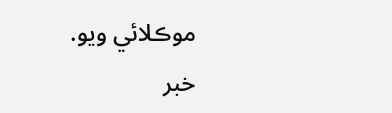موڪلائي ويو. خبر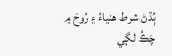ٻُڌڻ شرط هنياءُ ۽ رُوحَ ۾ چَڪُ لڳي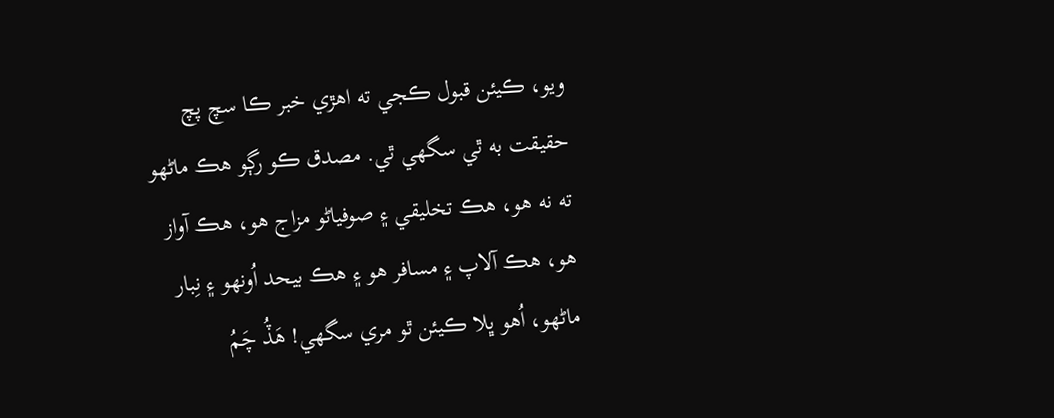ويو، ڪيئن قبول ڪجي ته اهڙي خبر ڪا سچ پچ حقيقت به ٿي سگهي ٿي. مصدق ڪو رڳو هڪ ماڻهو ته نه هو، هڪ تخليقي ۽ صوفياڻو مزاج هو، هڪ آواز هو، هڪ آلاپ ۽ مسافر هو ۽ هڪ بيحد اُونهو ۽ نِبار ماڻهو، اُهو ڀلا ڪيئن ٿو مري سگهي! هَڏُ چَمُ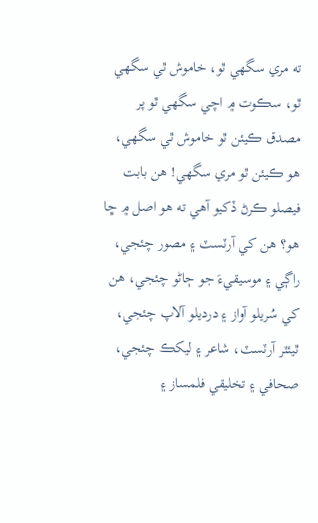ته مري سگهي ٿو، خاموش ٿي سگهي ٿو، سڪوت ۾ اچي سگهي ٿو پر مصدق ڪيئن ٿو خاموش ٿي سگهي، هو ڪيئن ٿو مري سگهي! هن بابت فيصلو ڪرڻ ڏکيو آهي ته هو اصل ۾ ڇا هو؟ هن کي آرٽسٽ ۽ مصور چئجي، راڳي ۽ موسيقيءَ جو ڄاڻو چئجي، هن کي سُريلو آواز ۽ درديلو آلاپ چئجي، ٿيئٽر آرٽسٽ، شاعر ۽ ليکڪ چئجي، صحافي ۽ تخليقي فلمساز ۽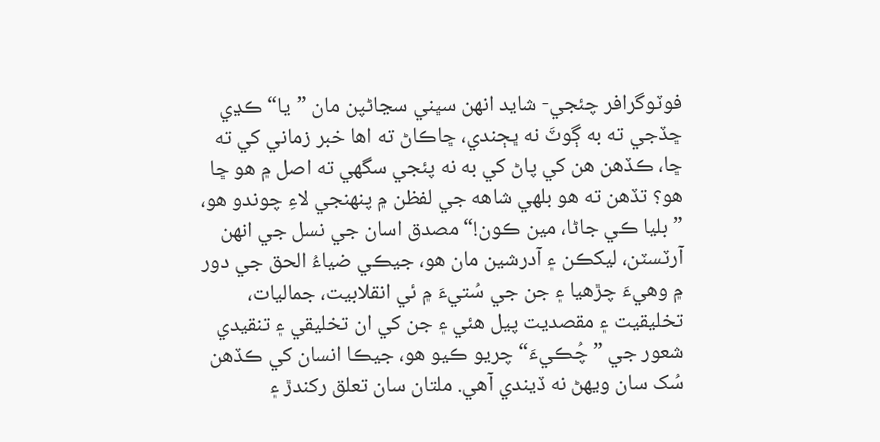فوٽوگرافر چئجي- شايد انهن سڀني سڃاڻپن مان ”يا“ ڪڍي ڇڏجي ته به ڳوٽَ نه ڀڄندي، ڇاڪاڻ ته اها خبر زماني کي ته ڇا، ڪڏهن هن کي پاڻ کي به نه پئجي سگهي ته اصل ۾ هو ڇا هو؟ تڏهن ته هو بلهي شاهه جي لفظن ۾ پنهنجي لاءِ چوندو هو، ”بليا ڪي جاڻا، مين ڪون!“ مصدق اسان جي نسل جي انهن آرٽسٽن، ليکڪن ۽ آدرشين مان هو، جيڪي ضياءُ الحق جي دور ۾ وهيءَ چڙهيا ۽ جن جي سُتيءَ ۾ ئي انقلابيت، جماليات، تخليقيت ۽ مقصديت پيل هئي ۽ جن کي ان تخليقي ۽ تنقيدي شعور جي ”چُڪيءَ“ چريو ڪيو هو، جيڪا انسان کي ڪڏهن سُک سان ويهڻ نه ڏيندي آهي. ملتان سان تعلق رکندڙ ۽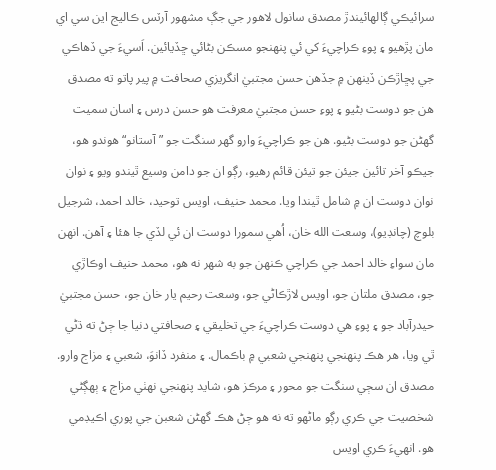سرائيڪي ڳالهائيندڙ مصدق سانول لاهور جي جڳ مشهور آرٽس ڪاليج اين سي اي مان پڙهيو ۽ پوءِ ڪراچيءَ کي ئي پنهنجو مسڪن بڻائي ڇڏيائين. اَسيءَ جي ڏهاڪي جي پڇاڙڪن ڏينهن ۾ جڏهن حسن مجتبيٰ انگريزي صحافت ۾ پير پاتو ته مصدق هن جو دوست بڻيو ۽ پوءِ حسن مجتبيٰ معرفت هو حسن درس ۽ اسان سميت گهڻن جو دوست بڻيو. هن جو ڪراچيءَ وارو گهر سنگت جو ”آستانو“ هوندو هو، جيڪو آخر تائين جيئن جو تيئن قائم رهيو، رڳو ان جو دامن وسيع ٿيندو ويو ۽ نوان نوان دوست ان ۾ شامل ٿيندا ويا. محمد حنيف، اويس توحيد، خالد احمد، شرجيل بلوچ (چانڊيو)، وسعت الله خان، اُهي سمورا دوست ان ئي لڏي جا هئا ۽ آهن. انهن مان سواءِ خالد احمد جي ڪراچي ڪنهن جو به شهر نه هو، محمد حنيف اوڪاڙي جو، مصدق ملتان جو، اويس لاڙڪاڻي جو، وسعت رحيم يار خان جو، حسن مجتبيٰ حيدرآباد جو ۽ پوءِ هي دوست ڪراچيءَ جي تخليقي ۽ صحافتي دنيا جا ڄڻ ته ڌڻي ٿي ويا، هر هڪ پنهنجي پنهنجي شعبي ۾ باڪمال. ۽ منفرد ڏانوَ، شعبي ۽ مزاج وارو. مصدق ان سڄي سنگت جو محور ۽ مرڪز هو، شايد پنهنجي نهٺي مزاج ۽ ٻهڳڻي شخصيت جي ڪري رڳو ماڻهو ته نه هو ڄڻ هڪ گهڻن شعبن جي پوري اڪيڊمي هو. انهيءَ ڪري اويس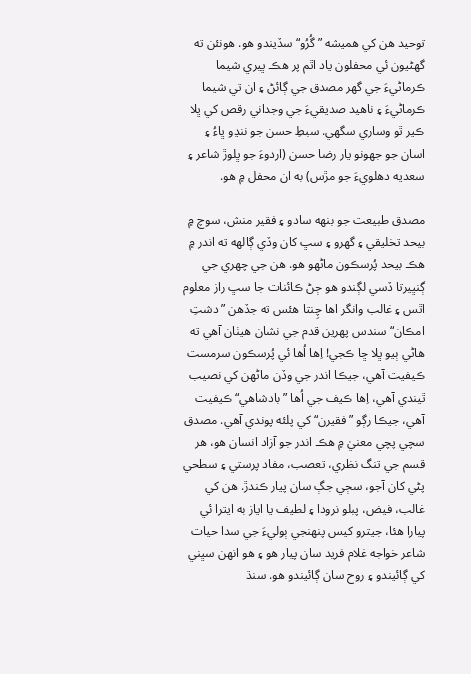توحيد هن کي هميشه ”گُرُو“ سڏيندو هو. هونئن ته گهڻيون ئي محفلون ياد اٿم پر هڪ ڀيري شيما ڪرماڻيءَ جي گهر مصدق جي ڳائڻ ۽ ان تي شيما ڪرماڻيءَ ۽ ناهيد صديقيءَ جي وجداني رقص کي ڀلا ڪير ٿو وساري سگهي. سبطِ حسن جو ننڍو ڀاءُ ۽ اسان جو جهونو يار رضا حسن (اردوءَ جو ڀلوڙ شاعر ۽ سعديه دهلويءَ جو مڙس) به ان محفل ۾ هو.

مصدق طبيعت جو بنهه سادو ۽ فقير منش، سوچ ۾ بيحد تخليقي ۽ گهرو ۽ سڀ کان وڏي ڳالهه ته اندر ۾ هڪ بيحد پُرسڪون ماڻهو هو. هن جي چهري جي ڳنڀيرتا ڏسي لڳندو هو ڄڻ ڪائنات جا سڀ راز معلوم اٿس ۽ غالب وانگر اها چِنتا هئس ته جڏهن ”دشتِ امڪان“ سندس پهرين قدم جي نشان هيٺان آهي ته هاڻي ٻيو ڀلا ڇا ڪجي! اِها اُها ئي پُرسڪون سرمست ڪيفيت آهي، جيڪا اندر جي وڏن ماڻهن کي نصيب ٿيندي آهي، اِها ڪيف جي اُها ”بادشاهي“ ڪيفيت آهي، جيڪا رڳو ”فقيرن“ کي پلئه پوندي آهي. مصدق سچي پچي معنيٰ ۾ هڪ اندر جو آزاد انسان هو، هر قسم جي تنگ نظري، تعصب، مفاد پرستي ۽ سطحي پڻي کان آجو، سڄي جڳ سان پيار ڪندڙ. هن کي غالب، فيض، پبلو نرودا ۽ لطيف يا اياز به ايترا ئي پيارا هئا، جيترو کيس پنهنجي ٻوليءَ جي سدا حيات شاعر خواجه غلام فريد سان پيار هو ۽ هو انهن سڀني کي ڳائيندو ۽ روح سان ڳائيندو هو. سنڌ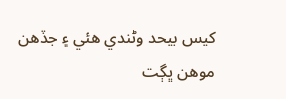کيس بيحد وڻندي هئي ۽ جڏهن موهن ڀڳت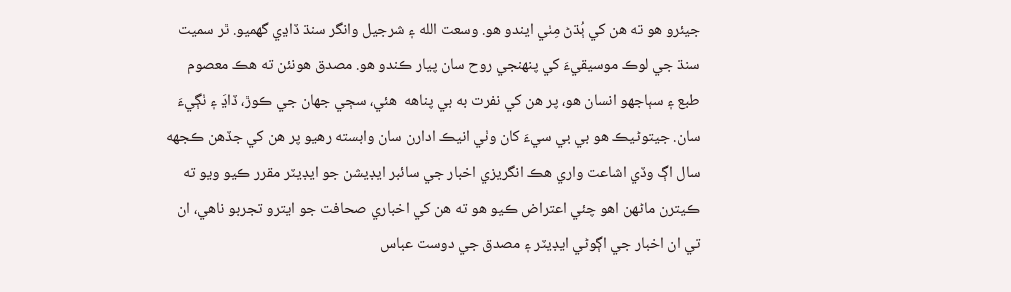جيئرو هو ته هن کي ٻُڌڻ مِٺي ايندو هو. وسعت الله ۽ شرجيل وانگر سنڌ ڏاڍي گهميو. ٿر سميت سنڌ جي لوڪ موسيقيءَ کي پنهنجي روح سان پيار ڪندو هو. مصدق هونئن ته هڪ معصوم طبع ۽ سٻاجهو انسان هو، پر هن کي نفرت به بي پناهه  هئي، سڄي جهان جي ڪوڙ، ڏاڍَ ۽ ٺڳيءَ سان. جيتوڻيڪ هو بي بي سيءَ کان وٺي انيڪ ادارن سان وابسته رهيو پر هن کي جڏهن ڪجهه سال اڳ وڏي اشاعت واري هڪ انگريزي اخبار جي سائبر ايڊيشن جو ايڊيٽر مقرر ڪيو ويو ته ڪيترن ماڻهن اهو چئي اعتراض ڪيو هو ته هن کي اخباري صحافت جو ايترو تجربو ناهي، ان تي ان اخبار جي اڳوڻي ايڊيٽر ۽ مصدق جي دوست عباس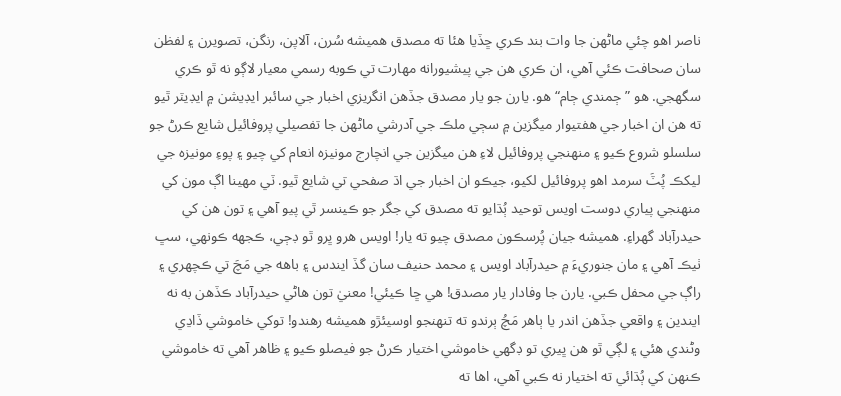ناصر اهو چئي ماڻهن جا وات بند ڪري ڇڏيا هئا ته مصدق هميشه سُرن، آلاپن، رنگن، تصويرن ۽ لفظن سان صحافت ڪئي آهي، ان ڪري هن جي پيشيورانه مهارت تي ڪوبه رسمي معيار لاڳو نه ٿو ڪري سگهجي. هو ”ڄمندي ڄام“ هو. يارن جو يار مصدق جڏهن انگريزي اخبار جي سائبر ايڊيشن ۾ ايڊيٽر ٿيو ته هن ان اخبار جي هفتيوار ميگزين ۾ سڄي ملڪ جي آدرشي ماڻهن جا تفصيلي پروفائيل شايع ڪرڻ جو سلسلو شروع ڪيو ۽ منهنجي پروفائيل لاءِ هن ميگزين جي انچارج مونيزه انعام کي چيو ۽ پوءِ مونيزه جي ليکڪ پُٽَ سرمد اهو پروفائيل لکيو، جيڪو ان اخبار جي اڌ صفحي تي شايع ٿيو. ٽي مهينا اڳ مون کي منهنجي پياري دوست اويس توحيد ٻُڌايو ته مصدق کي جگر جو ڪينسر ٿي پيو آهي ۽ تون هن کي حيدرآباد گهراءِ. هميشه جيان پُرسڪون مصدق چيو ته يار! اويس هرو ڀرو ٿو ڊڄي، ڪجهه ڪونهي، سڀ ٺيڪ آهي ۽ مان جنوريءَ ۾ حيدرآباد اويس ۽ محمد حنيف سان گڏ ايندس ۽ باهه جي مَچَ تي ڪچهري ۽ راڳ جي محفل ڪبي. يارن جا وفادار يار مصدق! هي ڇا ڪيئي! معنيٰ تون هاڻي حيدرآباد ڪڏهن به نه ايندين ۽ واقعي جڏهن اندر يا ٻاهر مَچُ ٻرندو ته تنهنجو اوسيئڙو هميشه رهندو! توکي خاموشي ڏاڍي وڻندي هئي ۽ لڳي ٿو هن ڀيري تو ڊگهي خاموشي اختيار ڪرڻ جو فيصلو ڪيو ۽ ظاهر آهي ته خاموشي ڪنهن کي ٻُڌائي ته اختيار نه ڪبي آهي، اها ته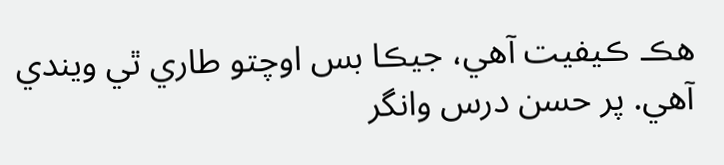هڪ ڪيفيت آهي، جيڪا بس اوچتو طاري ٿي ويندي آهي. پر حسن درس وانگر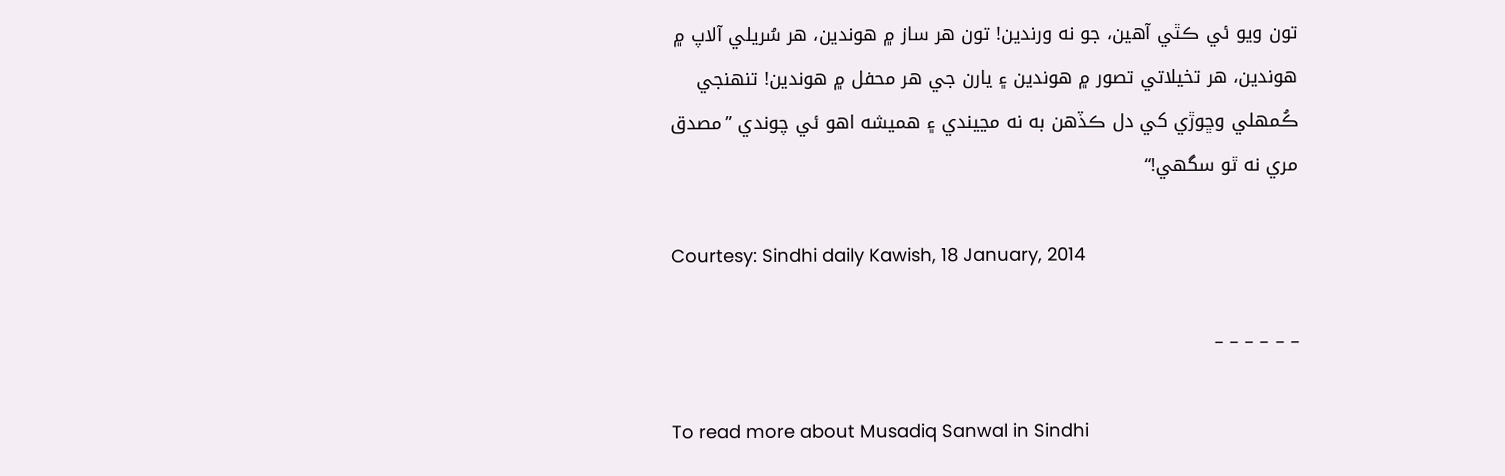تون ويو ئي ڪٿي آهين، جو نه ورندين! تون هر ساز ۾ هوندين، هر سُريلي آلاپ ۾ هوندين، هر تخيلاتي تصور ۾ هوندين ۽ يارن جي هر محفل ۾ هوندين! تنهنجي ڪُمهلي وڇوڙي کي دل ڪڏهن به نه مڃيندي ۽ هميشه اهو ئي چوندي ”مصدق مري نه ٿو سگهي!“

Courtesy: Sindhi daily Kawish, 18 January, 2014

– – – – – –

To read more about Musadiq Sanwal in Sindhi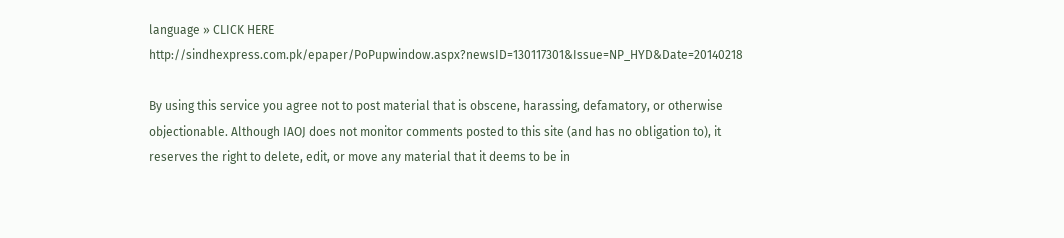language » CLICK HERE
http://sindhexpress.com.pk/epaper/PoPupwindow.aspx?newsID=130117301&Issue=NP_HYD&Date=20140218

By using this service you agree not to post material that is obscene, harassing, defamatory, or otherwise objectionable. Although IAOJ does not monitor comments posted to this site (and has no obligation to), it reserves the right to delete, edit, or move any material that it deems to be in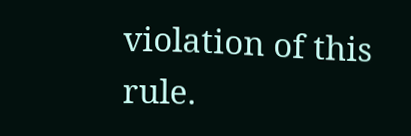violation of this rule.